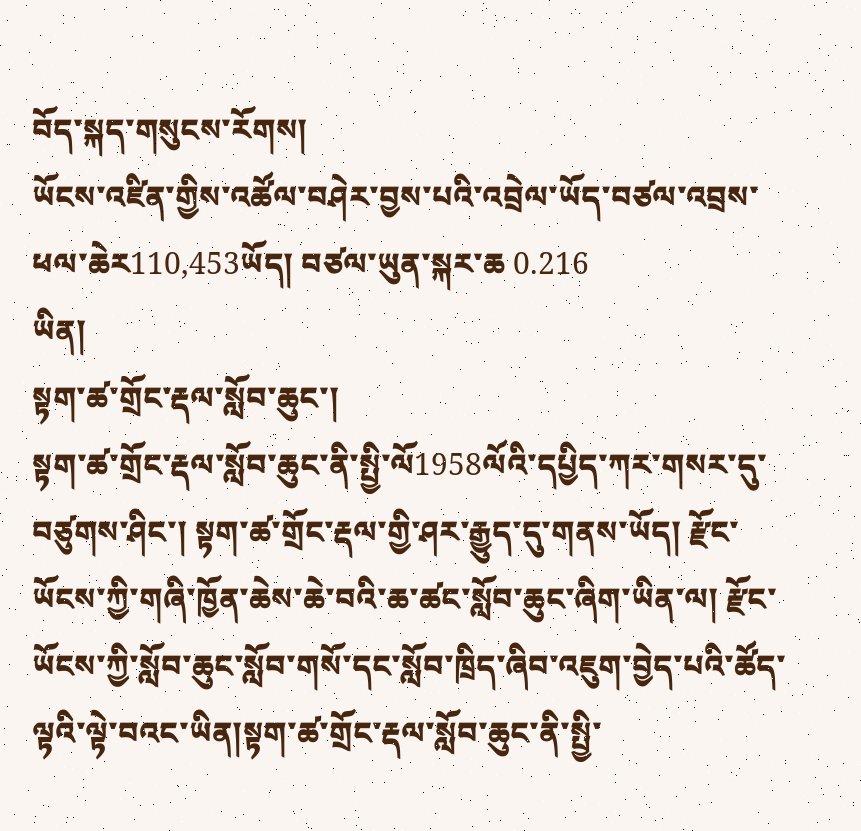བོད་སྐད་གསུངས་རོགས།
ཡོངས་འཛིན་གྱིས་འཚོལ་བཤེར་བྱས་པའི་འབྲེལ་ཡོད་བཙལ་འབྲས་ཕལ་ཆེར110,453ཡོད། བཙལ་ཡུན་སྐར་ཆ 0.216
ཡིན།
སྟག་ཚ་གྲོང་རྡལ་སློབ་ཆུང་།
སྟག་ཚ་གྲོང་རྡལ་སློབ་ཆུང་ནི་སྤྱི་ལོ1958ལོའི་དཔྱིད་ཀར་གསར་དུ་བཙུགས་ཤིང་། སྟག་ཚ་གྲོང་རྡལ་གྱི་ཤར་རྒྱུད་དུ་གནས་ཡོད། རྫོང་ཡོངས་ཀྱི་གཞི་ཁྱོན་ཆེས་ཆེ་བའི་ཆ་ཚང་སློབ་ཆུང་ཞིག་ཡིན་ལ། རྫོང་ཡོངས་ཀྱི་སློབ་ཆུང་སློབ་གསོ་དང་སློབ་ཁྲིད་ཞིབ་འཇུག་བྱེད་པའི་ཚོད་ལྟའི་ལྟེ་བའང་ཡིན།སྟག་ཚ་གྲོང་རྡལ་སློབ་ཆུང་ནི་སྤྱི་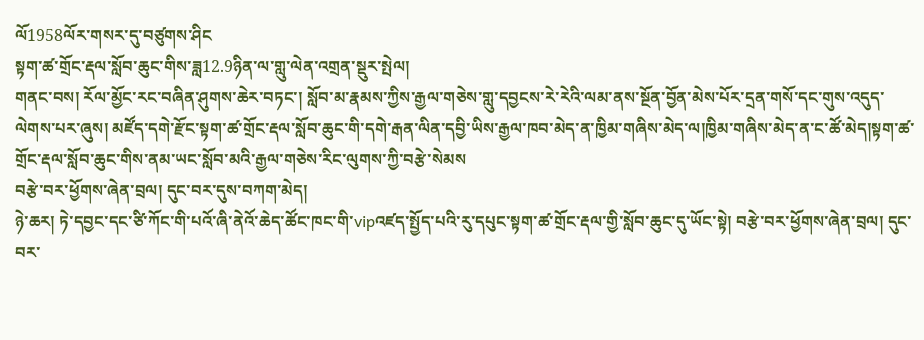ལོ1958ལོར་གསར་དུ་བཙུགས་ཤིང
སྟག་ཚ་གྲོང་རྡལ་སློབ་ཆུང་གིས་ཟླ12.9ཉིན་ལ་གླུ་ལེན་འགྲན་སྡུར་སྤེལ།
གནང་བས། རོལ་མྱོང་རང་བཞིན་ཤུགས་ཆེར་བཏང་། སློབ་མ་རྣམས་ཀྱིས་རྒྱལ་གཅེས་གླུ་དབྱངས་རེ་རེའི་ལམ་ནས་སྔོན་བྱོན་མེས་པོར་དྲན་གསོ་དང་གུས་འདུད་ལེགས་པར་ཞུས། མཛོད་དགེ་རྫོང་སྟག་ཚ་གྲོང་རྡལ་སློབ་ཆུང་གི་དགེ་རྒན་ལིན་དབྱི་ཡིས་རྒྱལ་ཁབ་མེད་ན་ཁྱིམ་གཞིས་མེད་ལ།ཁྱིམ་གཞིས་མེད་ན་ང་ཚོ་མེད།སྟག་ཚ་གྲོང་རྡལ་སློབ་ཆུང་གིས་ནམ་ཡང་སློབ་མའི་རྒྱལ་གཅེས་རིང་ལུགས་ཀྱི་བརྩེ་སེམས
བརྩེ་བར་ཕྱོགས་ཞེན་བྲལ། དུང་བར་དུས་བཀག་མེད།
ཉེ་ཆར། ཏེ་དབྱང་དང་ཙི་ཀོང་གི་པའོ་ཞི་ནེའོ་ཆེད་ཚོང་ཁང་གི་vipའཛད་སྤྱོད་པའི་རུ་དཔུང་སྟག་ཚ་གྲོང་རྡལ་གྱི་སློབ་ཆུང་དུ་ཡོང་སྟེ། བརྩེ་བར་ཕྱོགས་ཞེན་བྲལ། དུང་བར་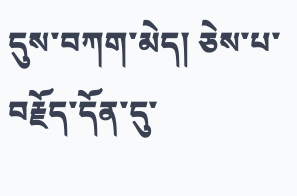དུས་བཀག་མེད། ཅེས་པ་བརྗོད་དོན་དུ་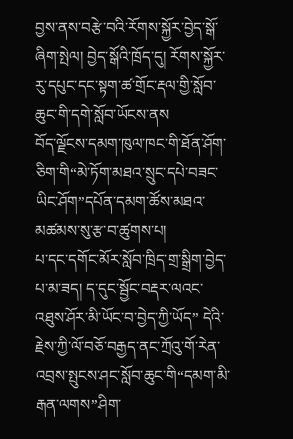བྱས་ནས་བརྩེ་བའི་རོགས་སྐྱོར་བྱེད་སྒོ་ཞིག་སྤེལ། བྱེད་སྒོའི་ཁྲོད་དུ། རོགས་སྐྱོར་རུ་དཔུང་དང་སྟག་ཚ་གྲོང་རྡལ་གྱི་སློབ་ཆུང་གི་དགེ་སློབ་ཡོངས་ནས
བོད་ལྗོངས་དམག་ཁུལ་ཁང་གི་ཐོན་ཤོག་ཅིག་གི“མེ་ཏོག་མཐའ་སྲུང་དཔེ་བཟང་ཡིང་ཤོག”དཔོན་དམག་ཚོས་མཐའ་མཚམས་སུ་རྩ་བ་ཚུགས་པ།
པ་དང་དགོང་མོར་སློབ་ཁྲིད་གྲ་སྒྲིག་བྱེད་པ་མ་ཟད། ད་དུང་སྦྱོང་བརྡར་ལའང་འཐུས་ཤོར་མི་ཡོང་བ་བྱེད་ཀྱི་ཡོད” དེའི་རྗེས་ཀྱི་ལོ་བཅོ་བརྒྱད་ནང་ཀྲོའུ་གོ་རེན་འབྲས་སྤུངས་ཤང་སློབ་ཆུང་གི“དམག་མི་རྒན་ལགས”ཤིག་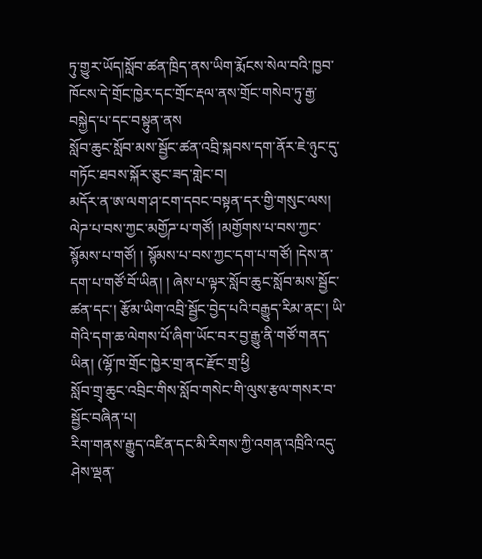ཏུ་གྱུར་ཡོད།སློབ་ཚན་ཁྲིད་ནས་ཡིག་རྨོངས་སེལ་བའི་ཁྱབ་ཁོངས་དེ་གྲོང་ཁྱེར་དང་གྲོང་རྡལ་ནས་གྲོང་གསེབ་ཏུ་རྒྱ་བསྐྱེད་པ་དང་བསྟུན་ནས
སློབ་ཆུང་སློབ་མས་སྦྱོང་ཚན་འབྲི་སྐབས་དག་ནོར་ཇེ་ཉུང་དུ་གཏོང་ཐབས་སྐོར་ཅུང་ཟད་གླེང་བ།
མདོར་ན་ཨ་ལག་ཤ་ངག་དབང་བསྟན་དར་གྱི་གསུང་ལས། ལེཌ་པ་བས་ཀྱང་མགྱོཌ་པ་གཙོ། །མགྱོགས་པ་བས་ཀྱང་སྙོམས་པ་གཙོ། ། སྙོམས་པ་བས་ཀྱང་དག་པ་གཙོ། །དེས་ན་དག་པ་གཙོ་བོ་ཡིན། ། ཞེས་པ་ལྟར་སློབ་ཆུང་སློབ་མས་སྦྱོང་ཚན་དང་། རྩོམ་ཡིག་འབྲི་སྦྱོང་བྱེད་པའི་བརྒྱུད་རིམ་ནང་། ཡི་གེའི་དག་ཆ་ལེགས་པོ་ཞིག་ཡོང་བར་བྱ་རྒྱུ་ནི་གཙོ་གནད་ཡིན། (ལྷོ་ཁ་གྲོང་ཁྱེར་གྲ་ནང་རྫོང་གྲ་ཕྱི
སློབ་གྲྭ་ཆུང་འབྲིང་གིས་སློབ་གསེང་གི་ལུས་རྩལ་གསར་བ་སྦྱོང་བཞིན་པ།
རིག་གནས་རྒྱུད་འཛིན་དང་མི་རིགས་ཀྱི་འགན་འཁྲིའི་འདུ་ཤེས་ལྡན་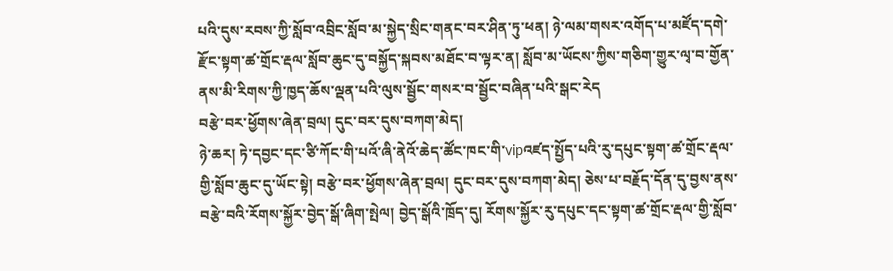པའི་དུས་རབས་ཀྱི་སློབ་འབྲིང་སློབ་མ་སྐྱེད་སྲིང་གནང་བར་ཤིན་ཏུ་ཕན། ཉེ་ལམ་གསར་འགོད་པ་མཛོད་དགེ་རྫོང་སྟག་ཚ་གྲོང་རྡལ་སློབ་ཆུང་དུ་བསྐྱོད་སྐབས་མཐོང་བ་ལྟར་ན། སློབ་མ་ཡོངས་ཀྱིས་གཅིག་གྱུར་ལྭ་བ་གྱོན་ནས་མི་རིགས་ཀྱི་ཁྱད་ཆོས་ལྡན་པའི་ལུས་སྦྱོང་གསར་བ་སྦྱོང་བཞིན་པའི་སྒང་རེད
བརྩེ་བར་ཕྱོགས་ཞེན་བྲལ། དུང་བར་དུས་བཀག་མེད།
ཉེ་ཆར། ཏེ་དབྱང་དང་ཙི་ཀོང་གི་པའོ་ཞི་ནེའོ་ཆེད་ཚོང་ཁང་གི་vipའཛད་སྤྱོད་པའི་རུ་དཔུང་སྟག་ཚ་གྲོང་རྡལ་གྱི་སློབ་ཆུང་དུ་ཡོང་སྟེ། བརྩེ་བར་ཕྱོགས་ཞེན་བྲལ། དུང་བར་དུས་བཀག་མེད། ཅེས་པ་བརྗོད་དོན་དུ་བྱས་ནས་བརྩེ་བའི་རོགས་སྐྱོར་བྱེད་སྒོ་ཞིག་སྤེལ། བྱེད་སྒོའི་ཁྲོད་དུ། རོགས་སྐྱོར་རུ་དཔུང་དང་སྟག་ཚ་གྲོང་རྡལ་གྱི་སློབ་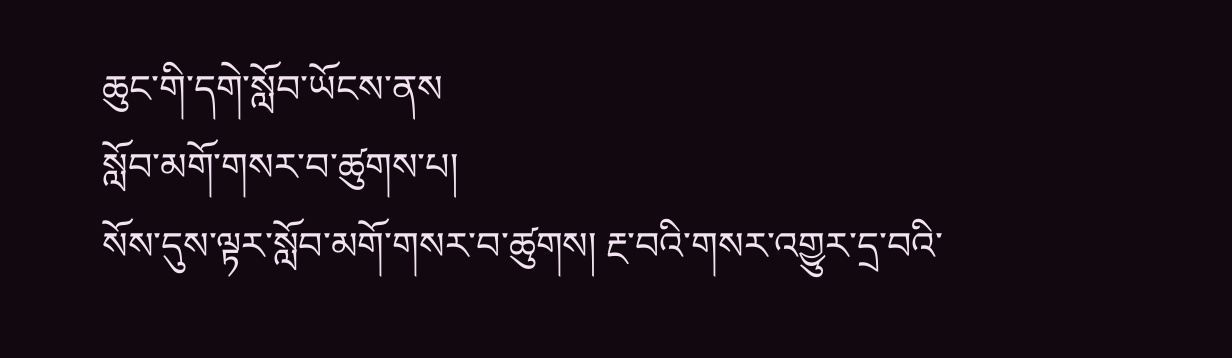ཆུང་གི་དགེ་སློབ་ཡོངས་ནས
སློབ་མགོ་གསར་བ་ཚུགས་པ།
སོས་དུས་ལྟར་སློབ་མགོ་གསར་བ་ཚུགས། རྔ་བའི་གསར་འགྱུར་དྲ་བའི་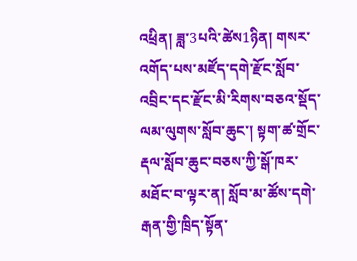འཕྲིན། ཟླ་3པའི་ཚེས1ཉིན། གསར་འགོད་པས་མཛོད་དགེ་རྫོང་སློབ་འབྲིང་དང་རྫོང་མི་རིགས་བཅའ་སྡོད་ལམ་ལུགས་སློབ་ཆུང་། སྟག་ཚ་གྲོང་རྡལ་སློབ་ཆུང་བཅས་ཀྱི་སྒོ་ཁར་མཐོང་བ་ལྟར་ན། སློབ་མ་ཚོས་དགེ་རྒན་གྱི་ཁྲིད་སྟོན་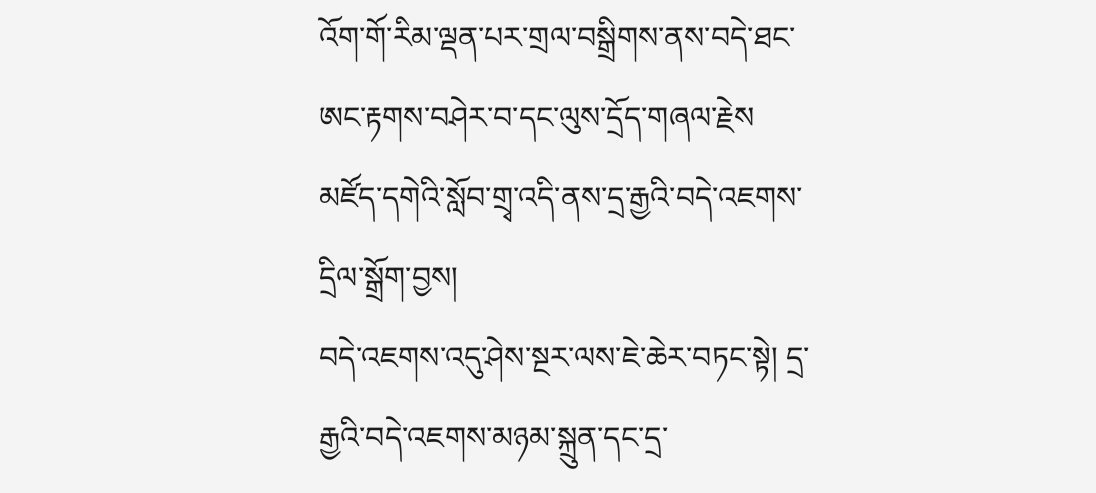འོག་གོ་རིམ་ལྡན་པར་གྲལ་བསྒྲིགས་ནས་བདེ་ཐང་ཨང་རྟགས་བཤེར་བ་དང་ལུས་དྲོད་གཞལ་རྗེས
མཛོད་དགེའི་སློབ་གྲྭ་འདི་ནས་དྲ་རྒྱའི་བདེ་འཇགས་དྲིལ་སྒྲོག་བྱས།
བདེ་འཇགས་འདུ་ཤེས་སྔར་ལས་ཇེ་ཆེར་བཏང་སྟེ། དྲ་རྒྱའི་བདེ་འཇགས་མཉམ་སྐྲུན་དང་དྲ་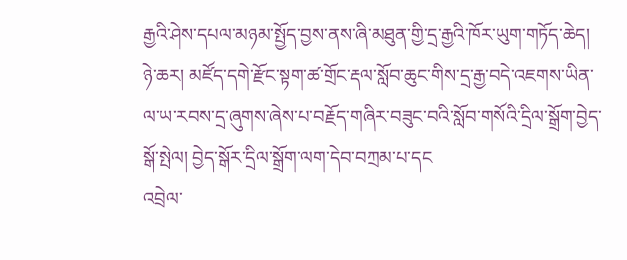རྒྱའི་ཤེས་དཔལ་མཉམ་སྤྱོད་བྱས་ནས་ཞི་མཐུན་གྱི་དྲ་རྒྱའི་ཁོར་ཡུག་གཏོད་ཆེད། ཉེ་ཆར། མཛོད་དགེ་རྫོང་སྟག་ཚ་གྲོང་རྡལ་སློབ་ཆུང་གིས་དྲ་རྒྱ་བདེ་འཇགས་ཡིན་ལ་ཡ་རབས་དྲ་ཞུགས་ཞེས་པ་བརྗོད་གཞིར་བཟུང་བའི་སློབ་གསོའི་དྲིལ་སྒྲོག་བྱེད་སྒོ་སྤེལ། བྱེད་སྒོར་དྲིལ་སྒྲོག་ལག་དེབ་བཀྲམ་པ་དང
འབྲེལ་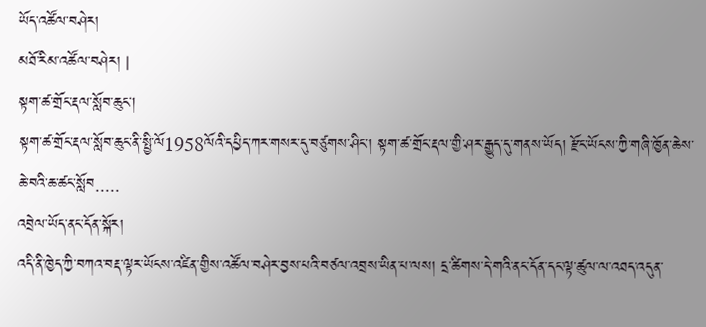ཡོད་འཚོལ་བཤེར།
མཐོ་རིམ་འཚོལ་བཤེར། |
སྟག་ཚ་གྲོང་རྡལ་སློབ་ཆུང།
སྟག་ཚ་གྲོང་རྡལ་སློབ་ཆུང་ནི་སྤྱི་ལོ1958ལོའི་དཔྱིད་ཀར་གསར་དུ་བཙུགས་ཤིང་། སྟག་ཚ་གྲོང་རྡལ་གྱི་ཤར་རྒྱུད་དུ་གནས་ཡོད། རྫོང་ཡོངས་ཀྱི་གཞི་ཁྱོན་ཆེས་ཆེ་བའི་ཆ་ཚང་སློབ.....
འབྲེལ་ཡོད་ནང་དོན་སྐོར།
འདི་ནི་ཁྱེད་ཀྱི་བཀའ་བརྡ་ལྟར་ཡོངས་འཛིན་གྱིས་འཚོལ་བཤེར་བྱས་པའི་བཙལ་འབྲས་ཡིན་པ་ལས། དྲ་ཚིགས་དེ་གའི་ནང་དོན་དང་ལྟ་ཚུལ་ལ་འཐད་འདུན་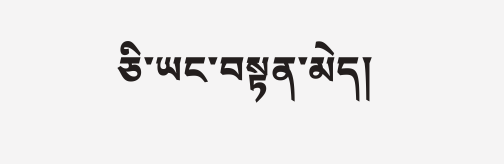ཅི་ཡང་བསྟན་མེད།